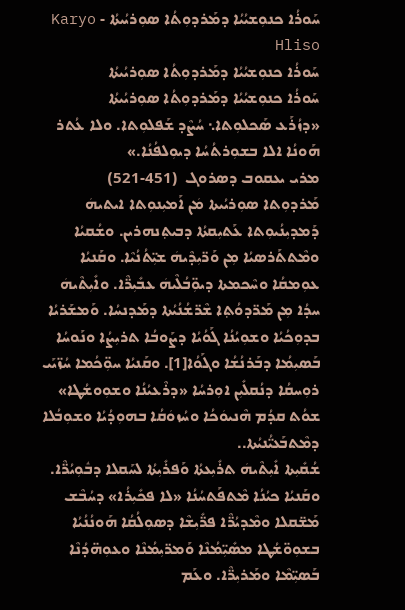ܚܰܘܪܳܐ ܟܢܘܼܫܝܳܝܳܐ ܕܡܰܪܕܘܼܬܳܐ ܣܘܼܪܝܳܝܬܳܐ - Karyo Hliso
ܚܰܘܪܳܐ ܟܢܘܼܫܝܳܝܳܐ ܕܡܰܪܕܘܼܬܳܐ ܣܘܼܪܝܳܝܬܳܐ
ܚܰܘܪܳܐ ܟܢܘܼܫܝܳܝܳܐ ܕܡܰܪܕܘܼܬܳܐ ܣܘܼܪܝܳܝܬܳܐ
«ܕܙܳܪܰܥ ܣܰܟܠܘܼܬܐ܆ ܚܳܨܶܕ ܫܰܦܠܘܼܬܐ. ܘܠܐ ܥܳܬܪ ܗܰܘܢܳܐ ܐܠܐ ܒܫܘܼܪܬܳܚܳܐ ܕܝܘܼܠܦܳܢܳܐ.»
ܡܪܝ ܝܥܩܘܒ ܕܣܪܘܓ  (451-521)
ܡܰܪܕܘܼܬܐ ܣܘܼܪܝܳܝܬܐ ܡܿܢ ܐܰܡܝܼܢܘܼܬܐ ܐܝܬܝܗܿ ܕܰܡܕܝܼܢܳܝܘܼܬܐ ܥܰܬܝܼܩܬܳܐ ܕܒܝܬ݂ܢܗܪܝܢ. ܘܫܳܩܝܳܐ ܘܡܶܬܬܰܪܣܝܳܐ ܡܼܢ ܘܰܪ̈ܝܼܕܶܝܗܿ ܫܝܼ̈ܬܳܢܳܝܶܐ. ܘܩܰܢܝܳܐ ܥܘܼܡܩܳܐ ܘܚܶܟܡܬܐ ܕܝܘܼ̈ܒܳܠܶܝܗܿ ܥܒܺܝܼܪ̈ܶܐ. ܘܐܺܝܼܬܶܝܗܿ ܚܕܳܐ ܡܼܢ ܡܰܪ̈ܕܘܳܬ݂ܐ ܫܶܪ̈ܫܳܢܳܝܳܬܐ ܕܡܰܕܢܚܳܐ. ܘܰܡܫܰܪܝܳܐ ܒܕܘܼܟܳܝܳܐ ܘܫܘܼܝܳܢܳܐ ܓܰܘܳܝܳܐ ܕܨܰܘܒܳܐ ܬܪܝܼܨܳܐ ܘܢܰܘܚܳܐ ܒܰܣܝܼܡܳܐ ܕܒܰܪܢܳܫܳܐ ܘܓܰܘܳܐ[1]. ܘܩܰܢܝܳܐ ܚܘܼ̈ܟܳܡܐ ܚܳܙ̈ܝܰܝ ܪܘܼܚܩܳܐ ܕܢܳܩܠܺܝܼܢ ܐܘܼܪܚܳܐ «ܕܪܶܥܝܳܢܳܐ ܘܫܘܼܘܫܳܛܐ» ܫܘܳܬ ܩܕܳܡ ܗܶܢܝܘܿܟܳܐ ܘܚܳܙܘܿܩܳܐ ܒܗܘܼܕܳܝܳܐ ܘܫܘܼܒܳܠܐ ܕܡܶܬܒܰܥܝ̈ܳܢܝܳܬܐ..
ܫܳܩܺܝܼܬܐ ܐܺܝܼܬܶܝܗܿ ܬܪܺܝܼܥܬܳܐ ܘܰܦܪܺܝܼܬܳܐ ܠܚܰܩܠܐ ܕܒܽܘܼܝܳܪ̈ܶܐ. ܘܩܰܢܝܳܐ ܟܝܳܢܳܐ ܡܶܬܦܰܬܚܳܢܳܐ «ܠܐ ܦܟܺܝܼܪܳܐ» ܕܚܳܒܶܫ ܡܰܫ̈ܩܠܐ ܘܡܶܕܝܳܪ̈ܶܐ ܦܪ̈ܺܝܼܫܶܐ ܕܣܘܼܠܳܩܳܐ ܗܰܘܢܳܢܳܝܳܐ ܒܫܘܼܘ̈ܫܳܛܐ ܡܣܺܝܼ̈ܡܳܢܶܐ ܘܰܡܪ̈ܝܼܡܳܢܶܐ ܘܥܘܼܗ̈ܕܳܢܶܐ ܒܰܣܝܼ̈ܡܶܐ ܘܡܰܪܝܼܪ̈ܶܐ. ܘܥܰܡ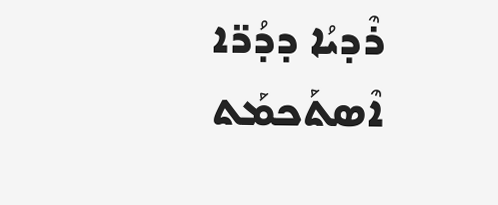ܪܶܕܝܳܐ ܕܕܳܪ̈ܐ ܐܶܣܬܰܟܡܰܬ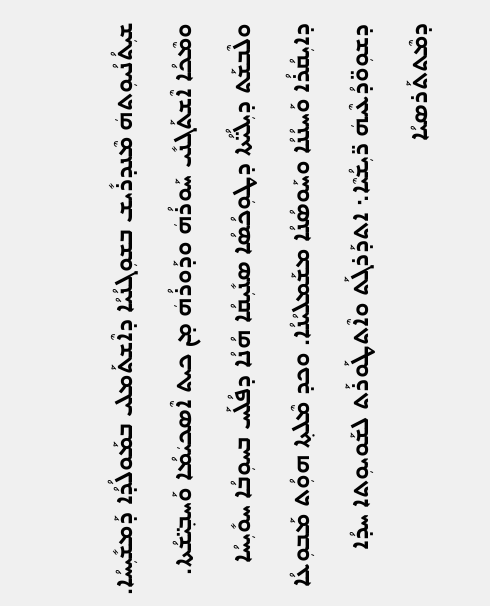ܫܝܼܬܳܢܳܝܘܼܬܗܿ ܡܶܢܕܪܺܝܫ ܒܫܘܼܓܢܳܝܳܐ ܕܐܶܫܬܰܡܠܝ ܒܡܰܘܠܳܕܳܐ ܕܰܡܫܺܝܼܚܳܐ. ܘܡܶܟܳܐ ܐܶܫܬܰܓܢܺܝ ܚܰܘܪܳܗܿ ܘܕܰܘܪܳܗܿ ܡ̣ܢ ܟܝܬ ܐܶܣܟܝܿܡܳܐ ܘܰܚܒ݂ܝ̈ܫܳܬܐ. ܘܠܶܒܫܰܬ ܕܝܼܠܳܝ̈ܳܬܐ ܕܛܘܼܟܳܣܳܐ ܣܢܺܝܼܩܳܐ ܗܳܢܳܐ ܕܦܳܠܰܚ ܒܚܘܼܒܳܐ ܚܘܺܝܼܚܳܐ ܕܐܝܼܩܳܪܳܐ ܘܰܚܢܳܢܳܐ ܘܚܰܘܣܳܢܳܐ ܡܫܰܡܠܝܳܢܳܐ. ܘܟܕ ܡܶܠܬ݂ܐ ܗܘܼܳܬ ܡܰܒܘܼܥܳܐ ܕܫܘܼܘ̈ܕܳܥܶܝܗܿ ܪ̈ܝܼܫܳܝܶܐ܆ ܐܬܕܰܪܓܰܬ ܘܐܶܬܛܰܘܪܰܬ ܠܫܰܘܝܘܼܬܐ ܚܕܳܐ ܕܡܶܬܬܰܪܣܝܳܐ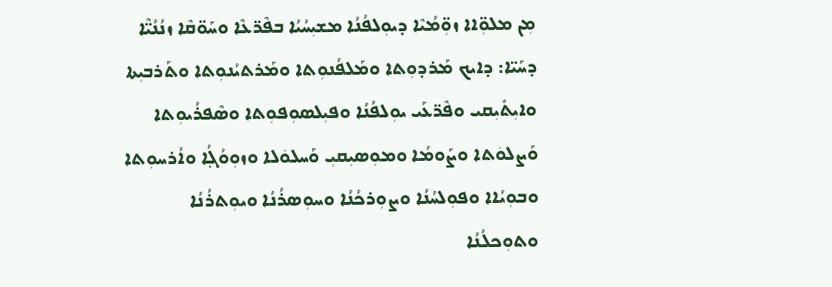ܡܼܢ ܡܠܘܼ̈ܐܐ ܙܘܼ̈ܡܳܝܶܐ ܕܝܘܼܠܦܳܢܳܐ ܡܫܝܼܚܳܝܳܐ ܒܦܶܪ̈ܥܶܐ ܘܚܰܘ̈ܩܶܐ ܙܢܳܢܳܝ̈ܶܐ ܕܚܰܝ̈ܐ: ܕܐܝܟ ܡܰܪܕܘܼܬܐ ܘܡܰܠܦܳܢܘܼܬܐ ܘܡܰܪܬܝܳܢܘܼܬܐ ܘܬܰܪܒܝܼܬܐ ܘܐܝܼܬܺܝܼܩܝ ܘܦܶܪ̈ܥܰܝ ܝܘܼܠܦܳܢܳܐ ܘܦܝܼܠܣܘܼܦܘܼܬܐ ܘܣܶܦܪܳܝܘܼܬܐ ܘܰܨܠܘܿܬܐ ܘܨܰܘܡܳܐ ܘܡܘܼܣܝܼܩܝܼ ܘܰܚܠܘܿܠܐ ܘܙܘܼܘܳܓ݂ܳܐ ܘܐܳܪܚܘܼܬܐ ܘܒܘܼܝܳܐܐ ܘܦܘܼܠܚܳܢܳܐ ܘܨܘܼܪܟܳܢܳܐ ܘܚܘܼܣܪܳܢܳܐ ܘܝܘܼܬܪܳܢܳܐ ܘܬܘܼܟܠܳܢܳܐ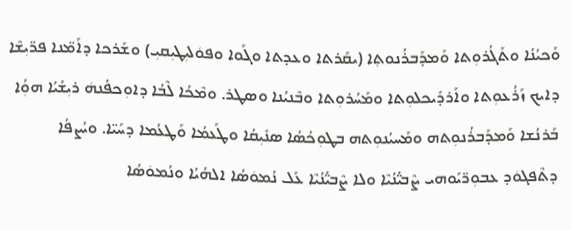ܘܰܟܝܳܢܳܐ ܘܬܰܓܳܪܘܼܬܐ ܘܰܡܕܰܒܪܳܢܘܬ݂ܐ (ܝܩܰܪܬܐ ܘܥܕܬܐ ܘܓܰܘܐ ܘܦܘܿܠܝܼܛܝܼܩܝܼ) ܘܫܰܪܟܐ ܕܐܰܡ̈ܢܐ ܦܖ̈ܝܼܫܶܐ ܕܐܝܟ ܙܰܪܳܥܘܼܬܐ ܘܐܰܪܕܺܝܟܠܘܼܬܐ ܘܡܰܚܳܪܘܼܬܐ ܘܒܶܢܝܳܢܐ ܘܣܛܪ. ܘܡܶܟܳܐ ܠܶܒܳܐ ܕܐܘܼܟܦܳܢܗܿ ܪܝܼܫܳܝܳܐ ܗܘܼܳܐ ܒܰܪܢܳܫܐ ܘܰܡܕܰܒܪܳܢܘܼܬܗ ܘܡܰܚܝܳܢܘܼܬܗ ܒܛܘܼܟܳܣܳܐ ܣܢܺܝܼܩܳܐ ܘܛܰܥܡܳܐ ܘܰܛܥܳܡܐ ܕܚܰܝ̈ܐ. ܘܝܳܨܦܳܐ ܕܬܶܦܓܘܿܕ ܥܒܘܼܪ̈ܝܰܘܗܝ ܨܶܒܝ̈ܳܢܳܝܶܐ ܘܠܐ ܨܶܒܝ̈ܳܢܳܝܶܐ ܥܰܠ ܢܳܡܘܿܣܳܐ ܐܠܗܳܝܳܐ ܘܢܳܡܘܿܣܳܐ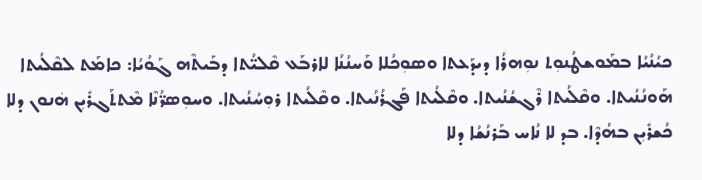ܟܝܳܢܳܝܳܐ ܒܡܰܘܫܛܳܢܘܼܬ ܢܘܼܗܪܳܐ ܕܝܕܰܥܬܐ ܘܣܘܼܟܳܠܐ ܘܰܚܢܳܢܳܐ ܠܐܪܒܰܥ ܩܶܠܝ̈ܳܬܐ ܕܒܰܝܬܶܗ ܓܰܘܳܝܳܐ: ܟܐܡܰܬ ܠܩܶܠܳܝܬܐ ܗܰܘܢܳܢܳܝܬܐ. ܘܩܶܠܳܝܬܐ ܪܶܓܫܳܢܳܝܬܐ. ܘܩܶܠܳܝܬܐ ܦܰܓܪܳܢܳܝܬܐ. ܘܩܶܠܳܝܬܐ ܪܘܼܚܳܢܳܝܬܐ. ܘܚܘܼܣܪ̈ܳܢܶܐ ܡܶܬܬܰܓܪܺܝܼܢ ܗܿܢܘܢ ܕܠܐ ܟܳܫܪܺܝܼܢ ܒܗܳܕܶܐ. ܒܕ ܠܐ ܢܳܐܚ ܒܰܪܢܳܫܳܐ ܕܠܐ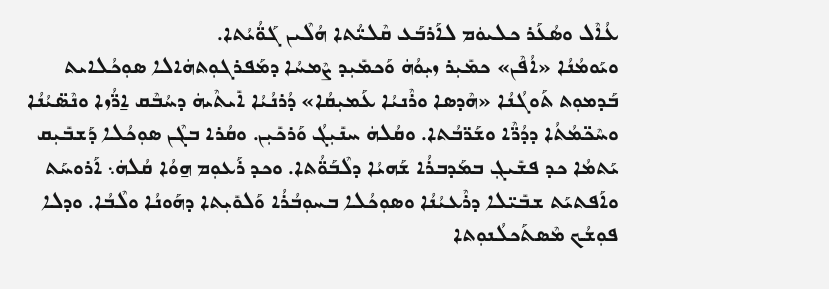ܥܳܐܶܠ ܘܣܳܥܰܪ ܟܠܝܘܿܡ ܠܐܰܪܒܰܥ ܩܶܠܝ̈ܳܬܐ ܗܳܠܶܝܢ ܓܰܘ̈ܳܝܳܬܐ.
ܘܝܰܘܡܳܢܳܐ «ܐܳܦܶܢ» ܟܡܺܝܼܪ ܙܝܼܘܳܗܿ ܘܰܟܡܺܝܼܕ ܨܶܡܚܳܐ ܕܡܰܦܪܓܘܼܬܗܿܐܠܐ ܣܘܼܟܳܠܐܝܬ ܒܰܕܡܘܼܬ ܬܰܘܓܳܢܳܐ «ܗܶܕܣܐ ܘܪܶܢܝܳܐ ܥܰܡܝܼܩܳܐ» ܕܳܪܢܳܝܳܐ ܐܺܝܬܶܝܗܿ ܕܚܳܒܶܩ ܐ̱ܪ̈ܳܙܐ ܘܢܶܣ̈ܝܳܢܳܐ ܘܚܶܟ̈ܡܳܬܳܐ ܕܕܳܪ̈ܶܐ ܘܫܰܪ̈ܒܳܬܐ. ܘܩܳܠܗܿ ܚܢܺܝܼܓܳ ܘܰܪܟܺܝܼܢ. ܘܩܳܪܐ ܒܓܶܢ ܣܘܼܟܳܠܐ ܕܰܫܒܺܝܼܩ ܝܰܬܡܳܐ ܟܕ ܦܫܺܝܓܼ ܒܡܰܕܒܪܳܐ ܫܰܗܝܳܐ ܕܠܶܒܰܘ̈ܳܬܐ. ܘܟܕ ܪܰܥܘܼܡ ܗ̱ܘܳܐ ܩܳܠܗܿ܆ ܐܰܪܘܚܰܬ ܘܐܰܦܬܝܰܬ ܫܒܺܝ̈ܠܐ ܕܪܶܥܝܳܢܳܐ ܘܣܘܼܟܳܠܐ ܒܚܘܼܒܳܪܳܐ ܘܰܠܘܺܝܼܬܐ ܕܗܰܘܢܳܐ ܘܠܶܒܳܐ. ܘܕܠܐ ܦܘܼܫܳܟ ܡܶܣܬܰܟܠܳܢܘܼܬܐ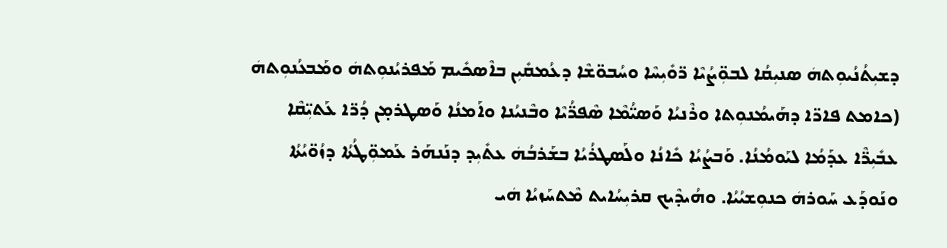ܕܫܝܼܬܳܢܳܝܘܼܬܗܿ ܣܢܝܼܩܳܐ ܠܒܘܼ̈ܨܳܝܶܐ ܪ̈ܘܺܝܼܚܶܐ ܘܚܳܒܘ̈ܫܶܐ ܕܥܳܡܩܺܝܼܢ ܒܐܶܣܟܺܝܡ ܡܰܦܪܝܳܢܘܼܬܗܿ ܘܡܰܒܥܳܢܘܼܬܗܿ (ܟܐܡܬ ܦܐܖ̈ܐ ܕܗܰܝܡܳܢܘܼܬܐ ܘܪܶܢܝܳܐ ܘܰܣܝ̈ܳܡܶܐ ܣܶܦܪ̈ܳܝܶܐ ܘܒܶܢܝܳܢܐ ܘܐܰܡܢܳܐ ܘܰܣܛܪܡ̣ܢ ܕܳܪ̈ܐ ܥܰܬܝܼ̈ܩܶܐ ܥܒܺܝܼܪ̈ܶܐ ܥܕܰܡܳܐ ܠܝܰܘܡܳܢܳܐ. ܘܰܒܨܳܝܳܐ ܟܺܐܢܳܐ ܘܠܰܣܛܪܳܝܳܐ ܒܫܰܪܒܳܗܿ ܥܬܺܝܼܕ ܕܢܰܢܗܰܪ ܥܰܡܘܼ̈ܛܳܬܳܐ ܕܙܳܘ̈ܝܳܬܳܐ ܘܢܰܘܕܰܥ ܚܰܘܪܗܿ ܟܢܘܼܫܝܳܝܳܐ. ܘܗܳܝܕܶܝܟ ܩܪܝܼܚܳܐܝܬ ܡܶܬܚܰܙܝܳܐ ܗܿܝ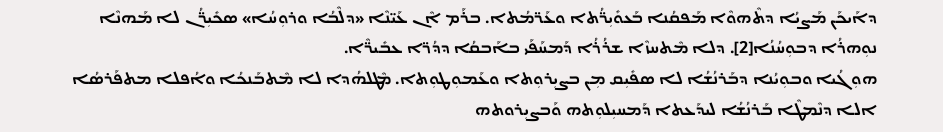ܕܐܰܝܟܰܢ ܡܰܨܝܳܐ ܕܬܶܗܘܶܐ ܡܰܦܩܳܢܐ ܒܰܥܘܺܝܼܪ̈ܳܬܐ ܘܥܰܪ̈ܡܳܬܐ. ܒܪܰܡ ܐܶܢ ܥܰܝ̈ܢܶܐ «ܕܠܶܒܳܐ ܘܪܘܼܚܳܐ» ܣܟܺܝܼܪ̈ܳܢ ܠܐ ܡܰܗܢܶܐ ܢܘܼܗܪܳܐ ܕܒܘܼܚܳܢܳܐ[2]. ܕܠܐ ܡܶܬܚܙܶܐ ܫܪܳܪܳܐ ܕܰܡܚܰܦܰܝ ܒܐܰܒܩܳܐ ܕܕܳܪ̈ܐ ܥܒܺܝܪ̈ܶܐ.
ܗܘܼܓܳܝܐ ܘܒܘܼܝܳܢܐ ܕܒܰܪܢܳܫܳܐ ܠܐ ܣܦܺܝܼܩ ܡܼܢ ܒܨܝܼܪܘܼܬܐ ܘܥܰܡܘܼܛܘܼܬܐ. ܡܶܛܠܗܳܕܐ ܠܐ ܡܶܬܒܰܢܟܳܐ ܘܐܳܦܠܐ ܡܬܦܰܪܣܳܐ ܐܠܐ ܕܢܶܡܛܶܐ ܒܰܪܢܳܫܳܐ ܠܝܕܰܥܬܐ ܕܰܡܚܝܼܠܘܼܬܗ ܘܰܒܨܝܼܪܘܬܗ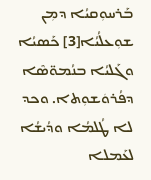ܒܰܪܚܘܼܩܝܳܐ ܕܡܼܢ ܫܘܼܥܠܳܝܳܐ[3] ܟܰܣܝܳܐ ܘܓܰܠܝܳܐ ܒܢܳܡܘ̈ܣܶܐ ܕܦܳܪܘܿܫܘܼܬܐ. ܘܟܕ ܠܐ ܛܳܠܡܳܐ ܘܕܳܝܫܳܐ ܠܥܰܡܠܐ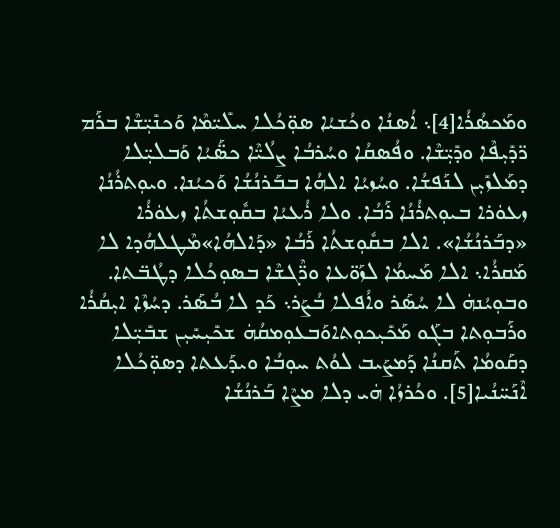ܘܡܰܟܣܳܪܳܐ[4]܆ ܐܳܣܢܳܐ ܘܟܳܫܝܳܐ ܣܘܼ̈ܟܳܠܐ ܚܠܺܝ̈ܡܶܐ ܘܰܟܢܺܝܼ̈ܫܶܐ ܒܪܰܡ ܪ̈ܕܺܝܼܦܶܐ ܘܕܺܝܼ̈ܫܶܐ. ܘܦܳܣܩܳܐ ܘܚܳܪܒܳܐ ܨܠܳܝ̈ܶܐ ܟܣ̈ܰܝܳܐ ܘܰܒܠܝܼ̈ܠܐ ܕܡܰܠܙܺܝܼܢ ܠܢܰܦܫܳܐ. ܘܚܳܙܝܳܐ ܐܠܗܳܐ ܒܒܰܪܢܳܫܳܐ ܘܰܟܝܳܢܐ. ܘܝܘܼܬܪܳܢܳܐ ܙܥܘܿܪܐ ܒܝܘܼܬܪܳܢܳܐ ܪܰܒܳܐ. ܘܠܐ ܪܳܥܝܳܐ ܒܩܽܘܼܫܬܳܐ ܙܥܘܿܪܳܐ «ܕܒܰܪܢܳܫܳܐ». ܐܠܐ ܒܩܽܘܼܫܬܳܐ ܪܰܒܳܐ «ܕܰܐܠܗܳܐ»ܡܶܛܠܗܳܕܐ ܠܐ ܡܰܩܪܳܐ܆ ܐܠܐ ܡܰܚܡܳܐ ܠܙܰܘ̈ܥܐ ܘܪ̈ܶܓܫܶܐ ܒܣܘܼܟܳܠܐ ܕܛܳܒ̈ܬܐ. ܘܒܘܼܝܳܢܗܿ ܠܐ ܚܳܣܰܪ ܘܐܳܦܠܐ ܒܳܨܰܪ܆ ܟܰܕ ܠܐ ܒܳܣܰܪ. ܕܚܳܙܶܐ ܐܝܼܩܳܪܳܐ ܘܪܰܒܘܼܬܐ ܒܓܰܘ ܡܰܟܺܝܼܟܘܼܬܐܘܰܒܥܘܼܡܩܳܗܿ ܫܟܺܝܼܚܺܝܼܢ ܫܒܺܝܼ̈ܠܐ ܕܩܰܘܡܳܐ ܬܰܩܢܳܐ ܕܰܡܨܰܝܒ ܠܘܳܬ ܚܘܼܒܳܐ ܘܝܕܰܥܬܐ ܕܣܘܼ̈ܟܳܠܐ ܐܶܢܰܚ̈ܢܳܝܐ[5]. ܘܟܳܪܙܳܐ ܗܿܝ ܕܠܐ ܡܨܶܐ ܒܰܪܢܳܫܳܐ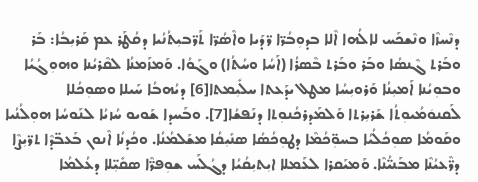ܕܢܶܚܙܶܐ ܘܢܶܫܟܰܚ ܠܐܠܳܗܐ ܐܶܠܐ ܒܕܘܼܒܳܪ̈ܐ ܪ̈ܕܰܝܐ ܘܐܶܣܳܪ̈ܐ ܬܰܪ̈ܒܝܼܬܳܢܳܝܐ ܕܩܳܛܰܪ ܥܡ ܩܰܪܝܼܒܳܐ: ܒܰܪ ܘܒܰܪܬ ܓܶܢܣܳܐ ܘܒܰܪ ܘܒܰܪܬ ܒܶܣܪܳܐ (ܐܰܚܳܐ ܘܚܳܬܳܐ) ܘܓܰܘܳܐ. ܘܰܡܙܰܡܢܳܐ ܠܩܶܪܝܳܢܐ ܘܗܘܼܓܳܝܳܐ ܘܒܘܼܝܳܢܐ ܐܰܡܝܼܢܳܐ ܘܰܪܘܝܼܚܳܐ ܡܛܠ ܝܕܰܥܬܐ ܚܠܺܝܼܡܬܐ[6] ܕܝܳܗܒܳܐ ܚܰܝܠܐ ܘܣܘܼܟܳܠܐ ܠܰܩܢܘܿܡܳܝܘܼܬܳܐ ܫܰܪܝܼܪܬܐ ܘܰܠܡܰܕܪܟܳܢܘܼܬܐ ܕܢܰܦܫܳܐ[7]. ܘܒܰܚܕܐ ܫܰܘܝܘ ܚܳܙܝܳܐ ܠܢܰܘܚܳܐ ܗܘܼܠܳܢܳܝܐ ܘܩܰܘܡܳܐ ܣܘܼܟܳܠܳܝܳܐ ܒܚܘܼ̈ܟܳܡܶܐ ܕܛܘܼܟܳܣܳܐ ܣܢܺܝܼܩܳܐ ܡܫܰܠܡܳܢܳܐ. ܘܟܳܕܢܳܐ ܐܶܢܘܢ ܒܰܥܒ̈ܕܶܐ ܬܪ̈ܝܼܨܶܐ ܕܪ̈ܶܥܝܳܢܶܐ ܡܒܰܢܝ̈ܳܢܶܐ. ܘܰܡܝܰܩܪܐ ܠܥܰܡܠܐ ܐܝܼܬܝܼܩܳܝܳܐ ܕܓܳܠܰܚ ܫܘܼܦܪ̈ܶܐ ܣܩܺܝܼ̈ܠܐ ܕܥܳܠܡܳܐ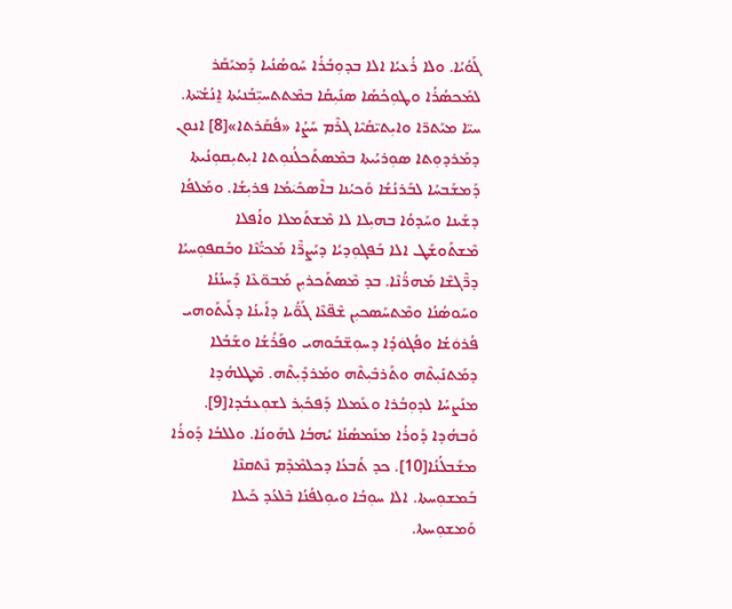ܓܰܘܳܝܳܐ. ܘܠܐ ܪܳܥܝܳܐ ܐܠܐ ܒܕܘܼܒܳܪܳܐ ܚܰܘܣܳܢܳܝܐ ܕܰܡܝܰܩܰܪ ܠܡܰܟܣܳܪܳܐ ܘܛܘܼܟܳܣܳܐ ܣܢܺܝܼܩܳܐ ܒܡܶܬܬܚܝܼ̈ܒܳܢܝܳܬܐ ܐ̱ܢܳܫܳܝ̈ܬܐ.
ܚܝ̈ܐ ܡܝܰܬܪ̈ܐ ܘܐܝܼܬܝ̈ܩܳܝܶܐ ܓܪܶܡ ܚܰܨܳܐ «ܦܳܩܰܪܬܐ»[8] ܐܢܘܢ ܕܡܰܪܕܘܼܬܐ ܣܘܼܪܝܳܝܬܐ ܒܡܶܣܬܰܟܠܳܢܘܼܬܐ ܐܝܼܬܝܼܩܘܼܢܳܝܬܐ ܕܰܡܫܰܒܚܳܐ ܠܒܰܪܢܳܫܳܐ ܘܰܟܝܳܢܐ ܒܐܶܣܟܺܝܿܡܳܐ ܦܪܝܼܫܳܐ. ܘܡܰܠܦܳܐ ܕܫܰܝܢܐ ܘܚܰܕܘܳܐ ܒܗܝܼܠܐ ܠܐ ܡܶܫܬܰܡܠܐ ܘܐܳܦܠܐ ܡܶܫܬܰܘܫܰܛ ܐܠܐ ܒܰܦܓܘܼܕܝܳܐ ܕܝܰܨܪ̈ܶܐ ܡܰܟܝ̈ܳܢܶܐ ܘܒܰܩܦܘܼܚܝܳܐ ܕܪ̈ܶܓܫܶܐ ܡܰܗܪ̈ܳܢܶܐ. ܒܕ ܡܶܣܬܰܟܪܝܼܢ ܡܰܒܘ̈ܥܶܐ ܕܰܚܢܳܢܳܐ ܘܚܰܘܣܳܢܳܐ ܘܡܶܬܚܰܣܟܝܼܢ ܫܶܦ̈ܥܶܐ ܓܰܘ̈ܳܝܐ ܕܐܰܝܢܳܐ ܕܠܰܝܬܰܘܗܝ ܦܳܪܘܿܫܳܐ ܘܦܳܓܘܿܕܳܐ ܕܚܘܼܫ̈ܒܰܘܗܝ ܘܦܰܪܳܫܳܐ ܘܫܰܒܳܠܐ ܕܡܰܬܢܺܝܼܬܶܗ ܘܬܰܪܒܺܝܼܬܶܗ ܘܡܰܪܕܺܝܼܬܶܗ. ܡܶܛܠܗܳܕܐ ܡܢܰܨܚܳܐ ܠܕܘܼܒܳܪܐ ܘܥܰܡܠܐ ܕܰܦܟܺܝܼܪ ܠܫܘܼܥܒܳܕܐ[9]. ܘܰܒܗܳܕܐ ܕܰܘܪܳܐ ܡܢܰܡܣܳܢܳܐ ܝܳܗܒܳܐ ܠܗܰܘܢܳܐ. ܘܠܠܒܳܐ ܕܰܘܪܳܐ ܡܫܰܒܠܳܢܳܐ[10]. ܟܕ ܬܳܒܥܳܐ ܕܟܠܡܶܕܶܡ ܢܶܬܩܢܶܐ ܒܰܡܫܘܼܚܬܐ. ܐܠܐ ܚܘܼܒܳܐ ܘܝܘܼܠܦܳܢܳܐ ܒܶܠܥܳܕ ܟܰܝܠܐ ܘܰܡܫܘܼܚܬܐ.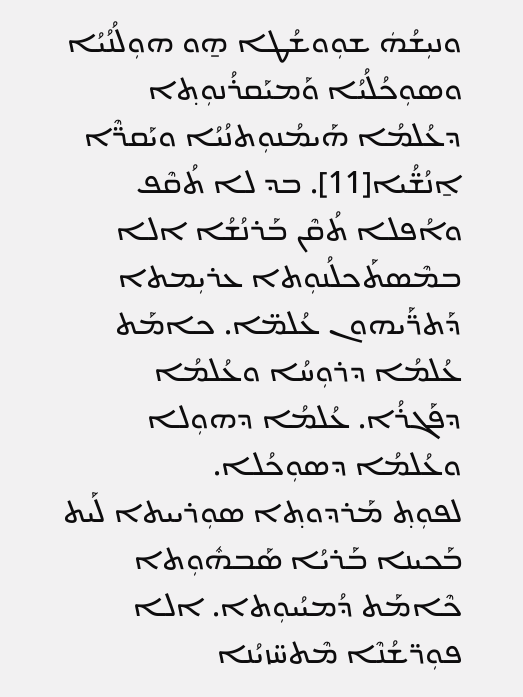ܘܢܝܼܫܳܗܿ ܫܘܼܘܫܳܛܐ ܗ̱ܘ ܗܘܼܠܳܢܳܝܳܐ ܘܣܘܼܟܳܠܳܝܳܐ ܘܰܡܝܰܩܪܳܢܘܼܬ݂ܐ ܕܥܳܠܡܳܐ ܗܰܝܡܳܢܘܼܬܢܳܝܳܐ ܘܝܰܩܪ̈ܶܐ ܐ̱ܢܳܫ̈ܳܝܐ[11]. ܒܕ ܠܐ ܬܳܩܶܦ ܘܐܳܦܠܐ ܬܳܩܶܢ ܒܰܪܢܳܫܳܐ ܐܠܐ ܒܡܶܣܬܰܟܠܳܢܘܼܬܐ ܥܪܝܼܡܬܐ ܕܰܬܪ̈ܰܝܗܘܢ ܥܳܠܡ̈ܐ. ܟܐܡܰܬ ܥܳܠܡܳܐ ܕܪܘܼܚܳܐ ܘܥܳܠܡܳܐ ܕܦܰܓܪܳܐ. ܥܳܠܡܳܐ ܕܗܘܼܠܐ ܘܥܳܠܡܳܐ ܕܣܘܼܟܳܠܐ.
ܠܦܘܼܬ݂ ܡܰܪܕܘܬ݂ܐ ܣܘܼܪܝܝܬܐ ܠܰܝܬ ܒܰܟܝܢܐ ܒܰܪܝܳܐ ܣܰܒܗܽܘܼܬܐ ܟܶܐܡܰܬ ܕܳܡܝܳܝܘܼܬܐ. ܐܠܐ ܦܘܼܪ̈ܫܳܢܶܐ ܡܶܬܚ̈ܙܝܳܢܐ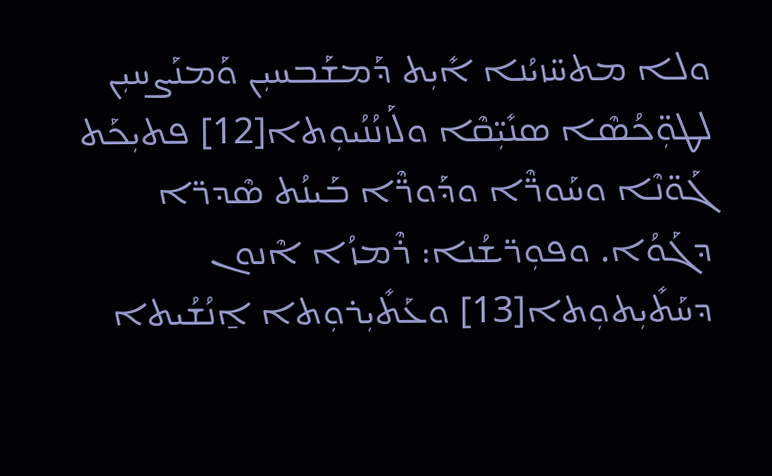ܘܠܐ ܡܬܚ̈ܙܝܳܢܐ ܐܺܝܼܬ ܕܰܡܫܰܒܚܝܼܢ ܘܰܡܢܰܨܚܝܼܢ ܠܛܘܼ̈ܟܳܣܶܐ ܣܢܺܝܼ̈ܩܶܐ ܘܠܰܙܢܳܢܳܝܘܼܬܐ[12] ܦܬܝܼܟܰܬ ܓܰܘ̈ܢܶܐ ܘܚܰܘܪ̈ܶܐ ܘܕܰܘܪ̈ܶܐ ܒܰܝܢܳܬ ܣܶܕܪ̈ܐ ܕܓܰܘܳܐ. ܘܦܘܼܪ̈ܫܳܢܐ: ܪܶܡܙܳܐ ܐܶܢܘܢ ܕܚܰܬܺܝܼܬܘܼܬܐ[13] ܘܥܰܬܺܝܼܪܘܼܬܐ ܐ̱ܢܳܫܳܝܬܐ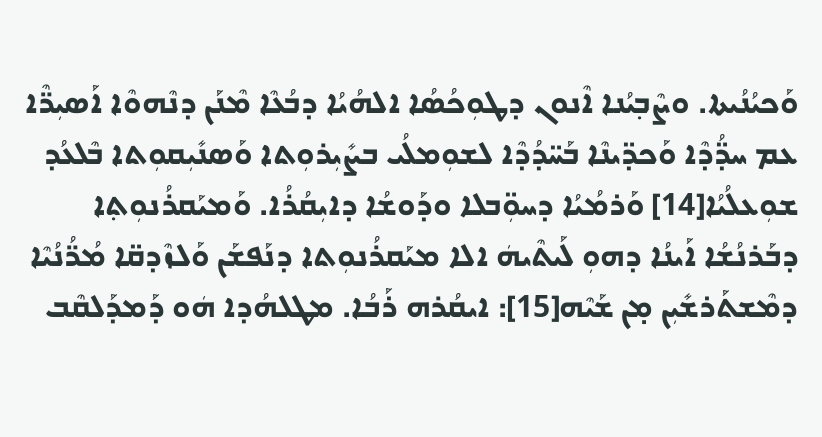ܘܰܟܝܳܢܳܝܬܐ. ܘܨܶܒ݂ܝܳܢܐ ܐܶܢܘܢ ܕܛܘܼܟܳܣܳܐ ܐܠܗܳܝܳܐ ܕܒܳܥܶܐ ܡܶܢܰܢ ܕܢܶܗܘܶܐ ܐܰܣܝܼܪ̈ܶܐ ܥܡ ܚܕ̈ܳܕܶܐ ܘܰܟܕ̈ܝܢܶܐ ܒܰܚ̈ܕܳܕܶܐ ܠܫܘܼܡܠܳܝ ܒܨܺܝܼܪܘܼܬܐ ܘܰܣܢܺܝܼܩܘܼܬܐ ܒܶܠܥܳܕ ܫܘܼܥܠܳܝܳܐ[14] ܘܰܪܡܳܝܳܐ ܕܚܘܼ̈ܒܠܐ ܘܕܰܘܫܳܐ ܕܐܝܼܩܳܪܳܐ. ܘܰܡܝܰܩܪܳܢܘܼܬ݂ܐ ܕܒܰܪܢܳܫܳܐ ܐܰܝܢܳܐ ܕܗܘܼ ܠܰܝܬܶܝܗܿ ܐܠܐ ܡܝܰܩܪܳܢܘܼܬܐ ܕܢܰܦܫܰܢ ܘܰܠܙܶܕܩ̈ܐ ܡܳܪ̈ܳܢܳܝܶܐ ܕܡܶܫܬܰܪܫܺܝܼܢ ܡ̣ܢ ܫܰܝܶܗ[15]: ܐܝܩܳܪܗ ܪܰܒܳܐ. ܡܛܠܗܳܕܐ ܗܿܘ ܕܰܡܕܰܠܩܶܒ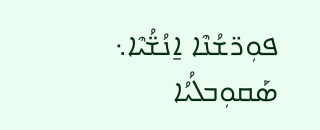ܦܘܼܪ̈ܫܳܢܶܐ ܐ̱ܢܳܫ̈ܳܝܶܐ܆ ܣܰܩܘܼܒܠܳܝܳܐ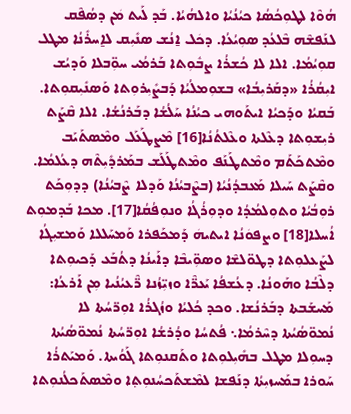ܗܳܘܶܐ ܠܛܘܼܟܳܣܳܐ ܟܝܳܢܳܝܳܐ ܘܐܠܗܳܝܳܐ. ܒܰܕ ܠܰܝܬ ܡܿܢ ܕܣܳܦܶܩ ܠܢܰܦܫܶܗ ܒܶܠܥܳܕ ܣܘܼܝܳܥܳܐ. ܕܟܿܠ ܐ̱ܢܳܫ ܣܢܺܝܼܩ ܠܐ̱ܚܪܺܢܳܐ ܡܛܠ ܩܘܼܝܳܡܳܐ. ܐܠܐ ܠܐ ܟܳܫܪܳܐ ܨܒܽܘܼܬܐ ܒܰܪܡܳܝ ܚܘܼ̈ܒܠܐ ܘܰܕܝܳܫ ܐܝܼܩܳܪܳܐ «ܕܩܰܪܝܼܒܳܐ» ܒܫܘܼܡܠܳܝܳܐ ܕܰܒܨܺܝܼܪܘܼܬܐ ܘܰܣܢܺܝܼܩܘܼܬܐ.
ܒܰܩܝܳܐ ܘܕܰܟܝܳܐ ܐܝܬܰܘܗܝ ܟܝܳܢܳܐ ܚܰܠܳܫܳܐ ܕܒܰܪܢܳܫܳܐ. ܐܠܐ ܩܶܨܰܬ ܪܝܼܫܘܼܬܐ ܕܥܶܠܬܐ ܘܥܶܠܬܳܢܳܐ[16] ܡܶܨܛܰܥܰܠ ܘܡܶܣܬܰܝܰܒ ܘܡܶܬܟܰܬܰܡ ܘܡܶܬܛܰܢܰܦ ܘܡܶܬܛܰܠܰܫ ܒܡܰܪܕܺܝܼܬܶܗ ܕܥܳܠܡܳܐ. ܘܩܶܨܰܬ ܚܰܝܠܐ ܡܰܥܒܕܳܢܳܝܳܐ (ܒܨܶܒܝܳܢܳܐ ܘܰܕܠܐ ܨܶܒܝܳܢܳܐ) ܕܕܘܼܟܰܬ ܪܘܼܒܳܝܳܐ ܘܬܘܼܠܡܳܕܳܐ ܘܕܘܼܪܳܓܳܐ ܘܢܘܼܦܳܩܳܐ[17]. ܡܟܐ ܒܰܕܡܘܼܬ ܐܳܚܠܐ[18] ܘܨܦܘܿܢܳܐ ܐܝܬܝܗܿ ܕܰܡܟܰܦܪܐ ܘܰܡܚܰܠܠܐ ܘܰܡܫܝܼܓܳܐ ܠܨܰܥܠܘܼܬܐ ܕܛܘ̈ܠܫܶܐ ܘܣܘܼ̈ܝܒܶܐ ܕܐܰܝܢܳܐ ܕܬܳܒܰܥ ܕܰܟܝܘܼܬܐ ܕܠܶܒܳܐ ܘܗܰܘܢܳܐ. ܕܥܳܫܦܳܐ ܝܰܥܪ̈ܶܐ ܘܙܝܼ̈ܙܳܢܐ ܪ̈ܶܥܝܳܢܳܝܐ ܡܼܢ ܐܰܪܥܳܐ: ܡܰܚܫܰܒܬܐ ܕܒܰܪܢܳܫܐ. ܘܟܕ ܟܳܠܝܳܐ ܘܙܳܓܪܳܐ ܐܘܼܖ̈ܚܳܬܐ ܠܐ ܢܳܡܘ̈ܣܳܝܳܬܐ ܕܚܶܪܡܳܐ܆ ܦܳܬܚܳܐ ܘܕܳܪܫܳܐ ܐܘܼܖ̈ܚܳܬܐ ܢܳܡܘ̈ܣܳܝܳܬܐ ܕܚܘܼܠܐ ܡܛܠ ܒܗܺܝܼܠܘܼܬܐ ܘܬܰܩܢܘܼܬܐ ܓܰܘܳܝܬܐ. ܘܰܡܝܰܬܪܳܐ ܚܰܘܪܐ ܒܡܰܚܙܝܼܬܳܐ ܕܢܰܦܫܐ ܠܡܶܫܬܰܟܚܳܢܘܼܬ݂ܐ ܘܡܶܣܬܰܟܠܳܢܘܼܬܐ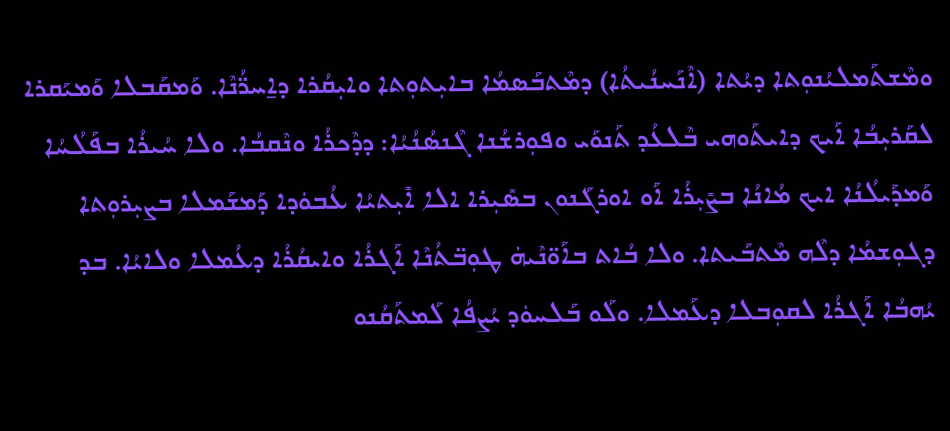ܘܡܶܫܬܰܡܠܝܳܢܘܼܬܐ ܕܝܳܬܐ (ܐܶܢܰܚܢܳܝܬܳܐ) ܕܡܶܬܒܰܣܡܳܐ ܒܐܝܼܬܘܼܬܐ ܘܐܝܼܩܳܪܐ ܕܐ̱ܚܪ̈ܳܢܶܐ. ܘܰܡܩܰܒܠܐ ܘܰܡܝܰܩܪܐ ܠܩܰܪܝܼܒܳܐ ܐܰܝܟ ܕܐܝܬܰܘܗܝ ܒܶܠܥܳܕ ܬܰܢܘܰܝ ܘܦܘܼܪܫܳܢܐ ܓܶܢܣܳܢܳܝܳܐ: ܕܕܶܟܪܳܐ ܘܢܶܩܒܳܐ. ܘܠܐ ܚܳܝܪܳܐ ܒܦܰܠܳܚܳܐ ܘܰܡܕܰܝܠܳܢܳܐ ܐܝܟ ܡܳܐܢܳܐ ܒܨܺܝܼܪܳܐ ܐܰܘ ܐܘܪܓܰܢܘܢ ܒܣܺܝܼܪܐ ܐܠܐ ܐܺܝܼܬܝܳܐ ܥܳܒܘܿܕܐ ܕܰܡܫܰܡܠܐ ܒܨܝܼܪܘܼܬܐ ܕܓܘܼܫܡܳܐ ܕܠܶܗ ܡܶܬܒܰܝܬܐ. ܘܠܐ ܒܳܐܬ ܒܐܰܘ̈ܢܶܝܗܿ ܛܘܼܒ̈ܬܳܢܶܐ ܐܰܓܪܳܐ ܘܐܝܩܳܪܳܐ ܕܥܳܡܠܐ ܘܠܐܝܳܐ. ܒܕ ܝܳܗܒܳܐ ܐܰܓܪܳܐ ܠܩܘܼܒܠܐ ܕܥܰܡܠܐ. ܘܠܰܘ ܒܰܠܚܘܿܕ ܝܳܨܦܳܐ ܠܰܡܬܰܩܳܢܘ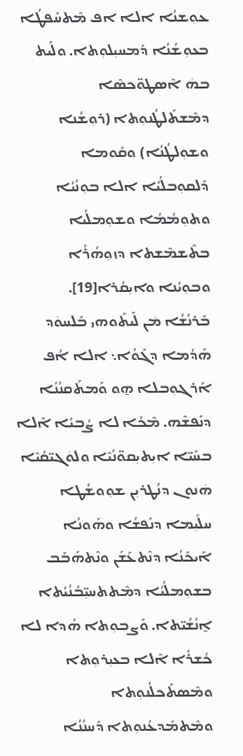ܥܘܼܫܢܳܐ ܐܠܐ ܐܦ ܡܶܬܚܰܦܛܳܐ ܒܥܘܼܫܳܢܳܐ ܕܰܡܚܝܼܠܘܼܬܐ. ܘܠܰܝܬ ܒܗܿ ܐܶܣܛܘ̈ܟܣܶܐ ܕܡܶܫܬܰܠܛܳܢܘܼܬܐ (ܪܘܼܫܳܢܐ ܘܫܘܼܠܛܳܢܳܐ) ܘܩܰܘܡܐ ܕܰܠܩܘܼܒܠܳܝܳܐ ܐܠܐ ܒܘܼܢܳܝܳܐ ܘܬܘܼܡܳܡܳܐ ܘܫܘܼܡܠܳܝܐ ܒܬܶܫܡܶܫܬܐ ܕܙܘܼܗܳܪܳܐ ܘܒܘܼܝܳܢܐ ܘܐܝܼܩܳܪܐ[19].
ܒܰܪܢܳܫܳܐ ܡܿܢ ܠܰܝܬܰܘܗܝ ܒܰܠܚܘܿܕ ܗܰܕܳܡܐ ܕܓܰܘܳܐ܆ ܐܠܐ ܐܳܦ ܐܰܪܓܘܼܒܠܐ ܗ̱ܘ ܘܰܡܬܰܩܢܳܢܳܐ ܕܢܰܦܫܶܗ. ܡܶܟܳܐ ܠܐ ܨܳܒܝܳܐ ܐܶܠܐ ܒܚܰܝ̈ܐ ܐܝܼܬܝܼܩܘ̈ܢܳܝܶܐ ܘܠܘܿܓܝ̈ܩܳܝܶܐ ܗܿܢܘܢ ܕܢܳܛܪܝܼܢ ܫܘܼܘܫܳܛܐ ܚܠܺܝܼܡܐ ܕܢܰܦܫܳܐ ܘܗܰܘܢܳܐ ܐܰܝܟܰܢܳܐ ܕܢܶܬܥܰܫܰܢ ܘܢܶܬܗܰܒܰܒ ܒܫܘܼܡܠܳܝܳܐ ܕܡܶܬܬܚܝܼ̈ܒܳܢܳܝܳܬܐ ܐ̱ܢܳܫܳܝ̈ܬܐ. ܘܰܨܒܘܼܬܐ ܗܳܕܐ ܠܐ ܟܳܫܪܳܐ ܐܶܠܐ ܒܥܝܼܪܘܼܬܐ ܘܡܶܣܬܰܟܠܳܢܘܼܬܐ ܘܡܶܬܡܰܕܥܳܢܘܼܬܐ ܕܰܚܢܳܢܳܐ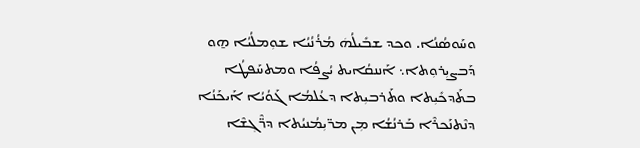ܘܚܰܘܣܳܢܳܐ. ܘܟܕ ܫܒܺܝܠܳܗܿ ܡܳܪܳܢܳܝܳܐ ܫܘܼܡܠܳܝܳܐ ܗ̱ܘ ܕܰܒܨܝܼܪܘܼܬܐ܆ ܐܰܢܢܩܳܐܝܬ ܝܳܨܦܳܐ ܘܡܬܚܰܦܛܳܐ ܒܬܰܕܟܺܝܼܬܐ ܘܬܰܪܒܝܼܬܐ ܕܥܳܠܡܳܐ ܓܰܘܳܝܳܐ ܐܰܝܟܰܢܳܐ ܕܢܶܬܢܰܟܪܶܐ ܒܰܪܢܳܫܳܐ ܡܼܢ ܡܖ̈ܝܼܡܳܢܝܳܬܐ ܕܖ̈ܶܓ݂ܫܶܐ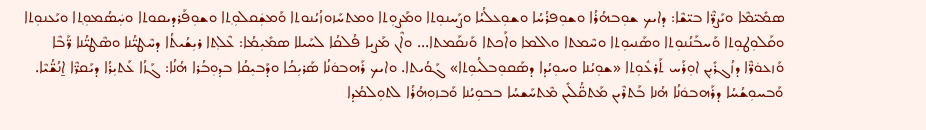ܣܡܺܝ̈ܡܶܐ ܘܝܰܨܪ̈ܶܐ ܒܝ̈ܫܶܐ: ܕܐܝܟ ܫܘܼܒܗܳܪܳܐ ܘܫܘܼܦܪܳܚܳܐ ܘܫܘܼܥܠܳܝܳܐ ܘܨܰܚܢܘܼܬܐ ܘܡܰܨܘܼܬܐ ܘܡܬܚܰܙܘܙܳܝܳܢܘܬܐ ܘܰܡܫܲܩܠܘܼܬ݂ܐ ܘܫܘܼܦܰܪܕܝܩܘܬܐ ܘܚܲܣܳܡܘܼܬ݂ܐ ܘܝܰܥܢܘܼܬܐ ܘܩܰܠܘܼܛܘܼܬܐ ܘܰܚܒܰܢܳܢܘܼܬܐ ܘܣܰܢܝܘܼܬܐ ܘܚܶܡܬܐ ܘܐܠܡܐ ܘܐܰܟܬܐ ܘܰܢܩܰܡܬܐ... ܘܐܶܢ ܡܰܨܝܐ ܦܳܠܩܳܐ ܠܚܰܝܠܐ ܣܡܺܝܼܡܳܐ: ܥܶܠܬ݂ܐ ܪܝܼܫܳܝܬܳܐ ܕܚܶܛܝ̈ܳܢܐ ܘܣܶܛܝ̈ܳܢܐ ܪ̈ܰܒܶܐ ܘܰܙܥܘܿܪ̈ܶܐ ܕܙܳܓܪܺܝܼܢ ܐܘܼܪܰܚ ܬܰܪܥܽܘܼܬܐ «ܫܘܼܝܳܢܐ ܘܚܘܼܝܳܕܐ ܕܣܰܩܘܼܒܠܳܝܘܼܬܐ» ܓܰܘܳܝܬܐ. ܘܐܝܟ ܪܰܗܒܘܿܢܳܐ ܣܰܪܝܼܟܳܐ ܘܕܰܒܝܼܩܳܐ ܒܕܘܼܒܳܪܐ ܗܳܢܳܐ: ܓܰܙܳܐ ܥܰܬܝܼܪܳܐ ܕܝܰܩܪ̈ܶܐ ܐ̱ܢܳܫ̈ܳܝܶܐ. ܘܰܒܚܘܼܫܳܚܳܐ ܕܪܰܗܒܘܿܢܳܐ ܗܳܢܐ ܒܰܬܪܶܝܢ ܡܰܬܩ̈ܳܠܺܝܢ ܡܶܬܚܰܫܚܳܐ ܒܒܘܼܝܳܢܐ ܘܰܒܙܘܼܗܳܪܳܐ ܠܬܘܼܠܡܳܕܐ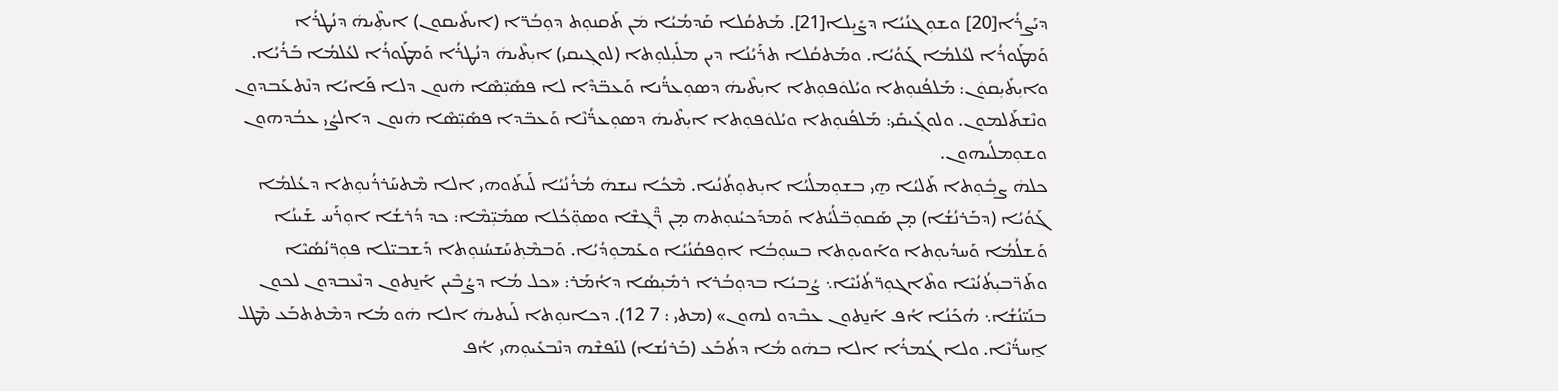ܕܝܰܨܪܳܐ[20] ܘܫܘܼܓܢܳܝܳܐ ܕܨܺܝܼܠܐ[21]. ܡܰܬܩܳܠܐ ܩܰܕܡܳܝܳܐ ܡܿܢ ܬܰܩܢܘܼܬ ܕܘܼܒܳܪ̈ܐ (ܐܝܬܺܝܩܘܢ) ܐܝܬܼܶܝܗܿ ܕܢܳܛܪܳܐ ܘܰܡܛܰܘܪܳܐ ܠܥܳܠܡܳܐ ܓܰܘܳܝܳܐ. ܘܡܰܬܩܳܠܐ ܬܪܰܝܳܢܳܐ ܕܝܢ ܡܠܺܝܼܠܘܼܬܐ (ܠܘܓ݂ܝܩܝ) ܐܝܼܬܶܝܗܿ ܕܢܳܛܪܳܐ ܘܰܡܛܰܘܪܳܐ ܠܥܳܠܡܳܐ ܒܰܪܳܝܳܐ. ܘܐܝܼܬܺܝܼܩܘܿܢ: ܡܰܠܦܳܢܘܼܬܐ ܘܝܳܠܘܿܦܘܼܬܐ ܐܝܼܬܶܝܗܿ ܕܣܘܼܥܪ̈ܳܢܐ ܘܰܥܒ̈ܕܶܐ ܠܐ ܦܣܺܝܼ̈ܣܶܐ ܗܿܢܘܢ ܕܠܐ ܦܰܐܝܳܐ ܕܢܶܬܥܰܒܕܘܢ ܘܢܶܫܬܰܠܡܘܢ. ܘܠܘܓ݂ܺܝܩܺܝ: ܡܰܠܦܳܢܘܼܬܐ ܘܝܳܠܘܿܦܘܼܬܐ ܐܝܼܬܶܝܗܿ ܕܣܘܼܥܪ̈ܳܢܶܐ ܘܰܥܒ̈ܕܐ ܦܣܺܝܼ̈ܣܶܐ ܗܿܢܘܢ ܕܐܠܨܳܝ ܥܒܳܕܗܘܢ ܘܫܘܼܡܠܳܝܗܘܢ.
ܟܠܗܿ ܨܒ݂ܽܘܼܬܐ ܬܰܠܝܳܐ ܗ̱ܝ ܒܫܘܼܡܠܳܝܳܐ ܐܝܼܬܘܼܬܳܢܳܝܐ. ܡܶܟܳܐ ܢܝܫܗܿ ܡܳܪܳܢܳܝܳܐ ܠܰܝܬܰܘܗܝ ܐܠܐ ܡܶܬܚܰܪܪܳܢܘܼܬܐ ܕܥܳܠܡܳܐ ܓܰܘܳܝܳܐ (ܕܒܰܪܢܳܫܳܐ) ܡ̣ܢ ܣܰܩܘܼܒ̈ܠܳܝܳܬܐ ܘܰܡܕܰܟܝܳܢܘܼܬܗ ܡ̣ܢ ܖ̈ܶܓ݂ܫܶܐ ܘܣܘܼ̈ܟܳܠܐ ܣܡܺܝܼ̈ܡܶܐ: ܟܕ ܕܳܪܫܳܐ ܐܘܼܪܰܚ ܫܰܝܢܳܐ ܘܰܫܠܳܡܳܐ ܘܰܚܕܳܝܘܼܬܐ ܘܐܰܘܝܘܼܬܐ ܒܚܘܼܒܳܐ ܐܘܼܦܩܳܢܳܝܳܐ ܘܥܰܡܘܼܕܳܝܳܐ. ܘܰܒܡܶܬ݂ܚܰܫܚܳܢܘܼܬܐ ܕܰܫܒܝ̈ܠܐ ܦܘܼܪ̈ܢܳܣܳܝܶܐ ܘܬܰܖ̈ܒܝܼܬܳܢܳܝܶܐ ܘܬܶܐܓܘܼܪ̈ܬܳܢܳܝܶܐ܆ ܨܳܒܝܳܐ ܒܕܘܼܒܳܪܐ ܪܡܺܝܼܣܳܐ ܕܐܳܡܰܪ: «ܟܠ ܡܳܐ ܕܨܳܒܶܝܢ ܐܰܢ̱ܬܘܢ ܕܢܶܥܒܕܘܢ ܠܟܘܢ ܒܢܰܝ̈ܢܳܫܳܐ܆ ܗܳܟܰܢܳܐ ܐܳܦ ܐܰܢ̱ܬܘܢ ܥܒܶܕܘ ܠܗܘܢ» (ܡܬܝ : 7 12). ܕܟܐܢܘܼܬܐ ܠܰܝܬܝܗܿ ܐܠܐ ܗܿܘ ܡܳܐ ܕܡܶܬܬܒܰܥ ܡܶܛܠ ܐ̱ܚܪ̈ܳܢܶܐ. ܘܠܐ ܓܳܡܪܳܐ ܐܠܐ ܒܗܿܘ ܡܳܐ ܕܬܳܒܰܥ (ܒܰܪܢܳܫܐ) ܠܢܰܦܫܶܗ ܕܢܶܒܥܺܝܘܼܗܝ ܐܳܦ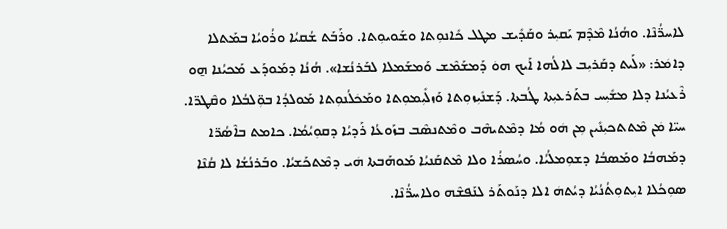ܠܐܚܪ̈ܳܢܶܐ. ܘܗܳܢܳܐ ܡܶܕܶܡ ܝܰܩܝܼܪ ܘܩܰܕܺܝܫ ܡܛܠ ܟܺܐܢܘܼܬܐ ܘܫܰܘܝܘܼܬܐ. ܘܪܰܒܰܬ ܫܳܩܝܳܐ ܘܪܳܘܝܳܐ ܒܡܰܬܠܐ ܕܐܡܿܪ: «ܠܰܝܬ ܕܩܰܪܝܼܒ ܠܐܠܳܗܐ ܐܰܝܟ ܗܘܿ ܕܰܡܫܰܡܶܫ ܘܰܡܫܰܡܠܐ ܠܒܰܪܢܳܫܐ». ܗܳܢܳܐ ܕܡܰܘܕܰܥ ܡܰܟܝܳܢܐ ܗ̱ܘ ܪܶܥܝܳܢܐ ܕܠܐ ܡܫܺܝܼܚ ܒܬܰܪܥܝܼܬܐ ܛܳܒܬܐ. ܕܰܫܢܺܝܼܙܘܼܬܐ ܘܰܙܠܺܝܼܡܘܼܬܐ ܘܡܰܟܿܠܳܢܘܼܬܐ ܡܰܘܠܕܳܐ ܒܘܼ̈ܠܒܳܠܐ ܘܩܶܛܖ̈ܐ.
ܚܝ̈ܐ ܡܿܢ ܡܶܬܬܟܝܼܢܺܝܢ ܡܼܢ ܗܿܘ ܡܳܐ ܕܡܶܬܝܗܶܒ ܘܡܶܬܢܣܶܒ ܒܙܰܘܥܳܐ ܪܰܕܝܳܐ ܕܩܘܼܝܳܡܳܐ. ܟܐܡܬ ܒܐܶܣܳܪ̈ܐ ܕܡܰܗܒܳܐ ܘܡܰܣܒܳܐ ܕܫܘܼܡܠܳܝܳܐ. ܘܚܳܣܪܳܐ ܘܠܐ ܡܶܬܩܰܢܝܳܐ ܡܰܘܗܰܒܬܐ ܗܿܝ ܕܡܶܬܟܰܫܝܳܐ. ܘܒܰܪܢܳܫܳܐ ܠܐ ܩܳܢܶܐ ܣܘܼܟܳܠܐ ܐܝܼܬܘܼܬܳܢܳܝܳܐ ܕܝܳܬܗܿ ܐܠܐ ܕܢܰܘܬܰܪ ܠܢܰܦܫܶܗ ܘܠܐܚܪ̈ܳܢܶܐ.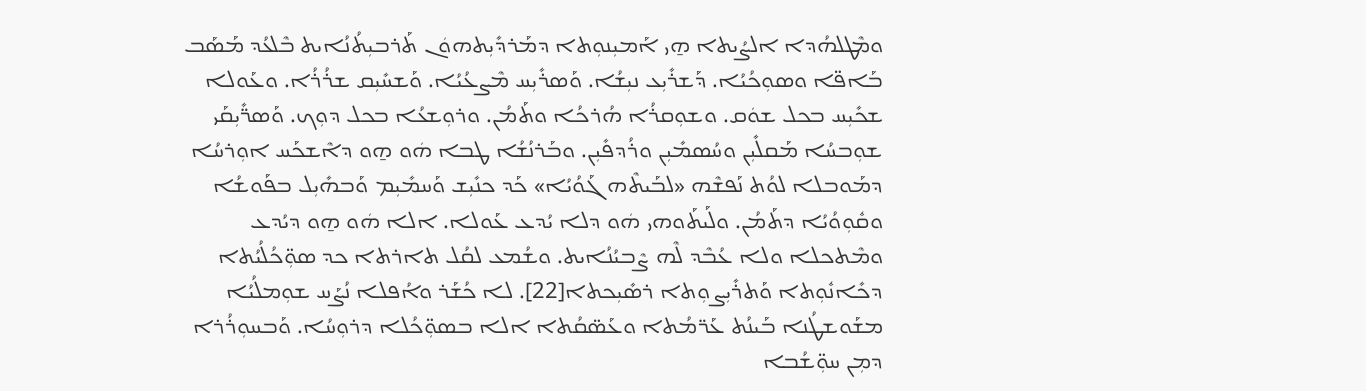ܘܡܶܛܠܗܳܕܐ ܐܠܨܳܝܬܐ ܗ̱ܝ ܐܰܡܝܼܢܘܼܬܐ ܕܡܰܪܕܺܝܼܬܗܘܿܢ ܬܰܪܒܝܼܬܳܢܳܐܝܬ ܒܶܠܥܳܕ ܡܰܣܰܒ ܒܰܐܦ̈ܐ ܘܣܘܼܟܳܝܳܐ. ܕܰܫܪܺܝܼܥ ܢܝܼܫܳܐ. ܘܰܣܪܺܝܼܚ ܡܶܨܥܳܝܳܐ. ܘܰܫܚܺܝܼܩ ܫܪܳܪܳܐ. ܘܥܰܘܠܐ ܫܟܺܝܼܚ ܒܟܠ ܫܘܿܩ. ܘܫܘܼܩܪܳܐ ܗܳܪܟܳܐ ܘܬܰܡܳܢ. ܘܪܘܼܫܥܳܐ ܒܟܠ ܕܘܼܟ. ܘܰܣܪ̈ܺܝܼܩܰܝ ܫܘܼܒܚܳܐ ܡܰܩܠܺܝܼܢ ܘܚܳܣܡܺܝܼܢ ܘܪܳܕܦܺܝܼܢ. ܘܒܰܪܢܳܫܳܐ ܛܒܐ ܗܿܘ ܗ̱ܘ ܕܐܶܫܟܰܚ ܐܘܼܪܚܳܐ ܕܡܰܘܒܠܐ ܠܘܳܬ ܢܰܦܫܶܗ «ܠܒܰܝܬܶܗ ܓܰܘܳܝܳܐ» ܟܰܕ ܟܢܺܝܼܫ ܘܰܚܡܺܝܼܡ ܘܰܒܗܺܝܼܠ ܒܦܰܘܫܳܐ ܘܩܽܘܼܘܳܝܳܐ ܕܬܰܡܳܢ. ܘܠܰܝܬܰܘܗܝ ܗܿܘ ܕܠܐ ܝܳܕܥ ܥܰܘܠܐ. ܐܠܐ ܗܿܘ ܗ̱ܘ ܕܝܳܕܥ ܘܡܶܬܟܠܐ ܘܠܐ ܥܳܒܶܕ ܠܶܗ ܨܶܒܝܳܢܳܐܝܬ. ܘܫܳܡܥ ܠܩܳܠ ܬܐܪܬܐ ܟܕ ܣܘܼ̈ܟܳܠܳܝܳܬܐ ܕܟܺܐܢܽܘܼܬܐ ܘܰܬܪܺܝܼܨܘܼܬܐ ܪܣܺܝܼܟܬܐ[22]. ܠܐ ܟܳܫܰܪ ܘܐܳܦܠܐ ܢܳܨܰܚ ܫܘܼܡܠܳܝܳܐ ܡܫܰܘܫܛܳܢܐ ܒܰܝܢܳܬ ܥܰܪ̈ܡܳܬܐ ܘܥܰܣ̈ܩܳܬܐ ܐܠܐ ܒܣܘܼ̈ܟܳܠܐ ܕܪܘܼܚܳܐ. ܘܰܒܚܘܼܪܳܪܐ ܕܡܼܢ ܚܘܼ̈ܫܳܒܐ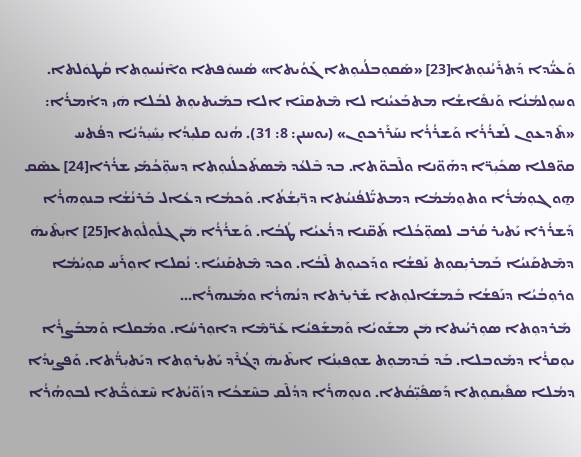ܘܰܥܝ̈ܳܕܐ ܕܰܬܪܰܝܳܢܘܼܬܐ[23] «ܣܰܩܘܼܒܠܳܝܘܼܬܐ ܓܰܘܳܝܬܐ» ܣܳܚܘܿܦܬܐ ܘܐܶܢܳܢܝܘܼܬܐ ܩܳܛܘܿܠܬܐ. ܘܚܘܼܠܡܳܢܳܐ ܘܰܢܦܺܐܫܳܐ ܡܬܒܰܥܝܳܢܐ ܠܐ ܡܶܬܩܢܶܐ ܐܠܐ ܒܡܰܝܬܝܘܼܬ ܠܒܳܠܐ ܗܿܝ ܕܐܳܡܪܳܐ: «ܬܶܕܥܘܢ ܠܰܫܪܳܪܳܐ ܘܰܫܪܳܪܳܐ ܢܚܰܪܰܪܟܘܢ» (ܝܘܚܢܢ: 8: 31). ܗܳܢܘ ܩܠܝܼܕܳܐ ܝܼܚܺܝܼܕܳܝܳܐ ܕܦܳܬܚ ܩܘ̈ܦܠܐ ܣܟܺܝܼܪ̈ܐ ܕܗܰܘ̈ܢܐ ܘܠܶܒܘ̈ܬܐ. ܒܕ ܒܶܠܥܳܕ ܡܶܣܬܰܟܠܳܢܘܼܬܐ ܕܚܘܼ̈ܟܳܡܰܝ ܫܪܳܪܐ[24] ܥܣܶܩ ܗ̱ܘ ܓܘܼܡܳܪܳܐ ܘܬܘܼܡܳܡܳܐ ܕܡܬܝ̈ܰܠܦܳܢܝܳܬܐ ܕܪ̈ܝܼܫܳܬܳܐ. ܘܰܟܡܳܐ ܕܥܳܐܠ ܒܰܪܢܳܫܳܐ ܒܢܘܼܗܪܳܐ ܕܰܫܪܳܪܐ ܝܰܬܝܪ ܩܳܪܒ ܠܣܘܼ̈ܟܳܠܐ ܬܰܩ̈ܢܐ ܕܪܳܥܝܳܐ ܛܳܒܳܐ. ܘܰܫܪܳܪܳܐ ܡܿܢ ܓܠܽܘܼܠܽܘܼܬܐ[25] ܐܝܼܬܶܝܗܿ ܕܡܶܬܩܰܢܝܳܐ ܒܰܡܪܝܼܩܘܼܬ ܢܰܦܫܳܐ ܘܕܰܟܝܘܼܬ ܠܶܒܳܐ. ܘܟܕ ܡܶܬܩܰܢܝܳܐ܆ ܢܳܩܠܐ ܐܘܼܪܰܚ ܩܘܼܝܳܡܳܐ ܘܪܘܼܒܳܝܳܐ ܕܢܰܦܫܳܐ ܒܰܡܫܰܐܠܘܼܬܐ ܫܰܪܝܼܪܬܐ ܕܢܳܗܪܳܐ ܘܡܰܢܗܪܳܐ...
 ܡܰܪܕܘܼܬܐ ܣܘܼܪܝܳܝܬܐ ܡܿܢ ܡܫܰܘܝܳܐ ܘܰܡܫܰܦܝܳܐ ܥܰܪ̈ܡܶܐ ܕܐܘܼܪܚܳܐ. ܘܡܰܩܠܐ ܘܰܡܒܰܨܪܳܐ ܝܘܼܩܪܳܐ ܕܡܰܘܒܠܐ. ܒܰܕ ܒܰܕܡܘܼܬ ܫܘܼܦܝܼܢܳܐ ܐܝܬܶܝܗܿ ܕܓܳܪܶܕ ܝܰܬܝܼܪܘܼܬܐ ܕܝܰܬܝܼܪ̈ܳܬܐ. ܘܰܦܨܝܼܕܳܐ ܕܡܳܠܐ ܣܦܺܝܼܩܘܼܬܐ ܕܰܣܦܺܝܼ̈ܩܳܬܐ. ܘܢܘܼܗܪܳܐ ܕܕܳܠܶܩ ܒܚܶܫܟܳܐ ܕܙܳܘ̈ܝܳܬܐ ܚܶܫܘܿܟ̈ܳܬܐ ܠܒܘܼܗܳܪܳܐ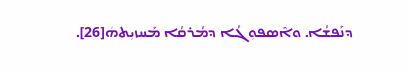ܕܢܰܦܫܳܐ. ܘܐܶܣܦܘܼܓܳܐ ܕܡܳܪܩܳܐ ܡܰܚܙܝܼܬܗܿ[26].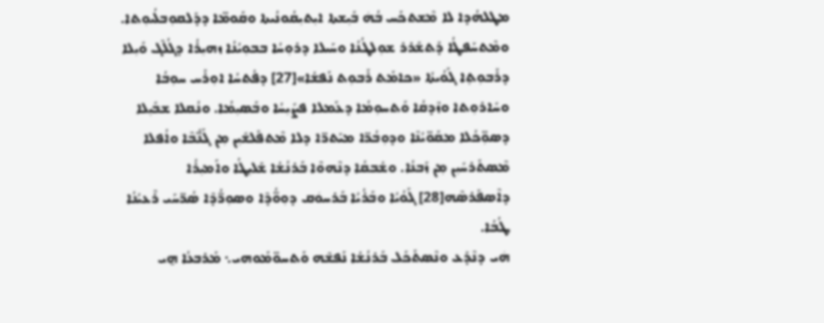ܡܛܠܗܳܕܐ ܠܐ ܡܶܫܬܟܰܚ ܒܳܗܿ ܒܺܝܼܫܬܐ ܐܝܼܬܝܼܩܳܘܢܳܝܬܐ ܘܩܰܘܡ̈ܐ ܕܕܰܠܩܘܼܒܠܳܝܘܼܬܐ. ܘܡܶܬܚܰܦܛܳܐ ܕܰܬܫܰܪܪ ܫܘܼܠܛܳܢܳܐ ܘܚܰܝܠܐ ܕܪܘܼܚܳܐ ܒܒܘܼܝܳܢܳܐ ܙܗܝܼܪܳܐ ܕܓܳܠܶܓ ܘܺܝܼܠܐ ܕܪܰܒܘܼܬ݂ܐ ܓܰܘܳܝܬܳܐ «ܟܐܡܰܬ ܪܰܒܘܼܬ ܢܰܦܫܳܐ»[27] ܕܦܳܬܚܳܐ ܐܘܼܪܰܚ ܚܘܼܒܳܐ ܘܚܺܐܪܘܼܬܐ ܘܙܶܕܩܳܐ ܘܰܬܚܘܼܡܳܐ ܕܥܰܡܠܐ ܦܨܺܝܼܚܳܐ ܘܒܰܣܝܼܡܳܐ. ܘܢܳܩܠܐ ܫܒܺܝܼܠܐ ܕܣܘܼ̈ܟܳܠܐ ܡܩܰܘ̈ܝܳܢܶܐ ܘܕܘܼܒܳܪ̈ܐ ܡܝܰܬܪ̈ܐ ܕܠܐ ܡܶܬܦܰܠܫܺܝܼܢ ܡܼܢ ܓܰܢ̈ܳܒܶܐ ܘܐܳܦܠܐ ܡܶܣܬܰܪܚܺܝܼܢ ܡܼܢ ܙܰܒܢܳܐ. ܘܫܳܒܩܳܐ ܕܢܶܗܘܶܐ ܒܰܪܢܳܫܳܐ ܫܰܠܝܼܛܳܐ ܘܐܰܡܝܼܪܳܐ ܕܐܶܣܦܰܪܣܶܗ[28] ܓܰܘܳܝܳܐ ܘܒܰܪܳܝܳܐ ܒܰܪܚܘܿܩ ܕܘܼܘ̈ܳܕܶܐ ܘܣܘܼܪ̈ܳܕܶܐ ܣܳܪ̈ܚܰܝ ܪܶܥܝܳܢܳܐ ܛܳܒܳܐ.
ܗܿܝ ܕܢܶܕܰܥ ܘܢܶܣܬܰܟܰܠ ܒܰܪܢܳܫܳܐ ܢܰܦܫܶܗ ܘܰܬܚܘ̈ܡܰܘܗܝ܆ ܡܰܪܒܥܳܐ ܗ̱ܝ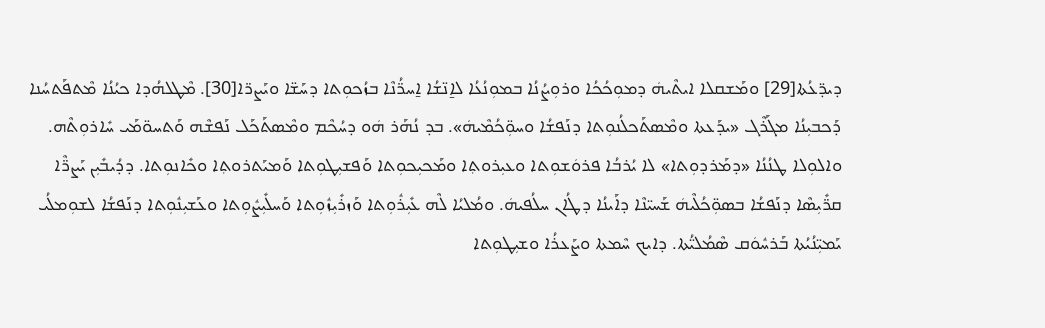ܕܝܕ̈ܥܳܬܐ[29] ܘܡܰܫܩܠܐ ܐܝܬܶܝܗܿ ܕܡܘܼܟܳܟܳܐ ܘܪܘܼܨܳܢܳܐ ܒܡܘܼܢܳܥܳܐ ܠܐ̱ܢ̈ܫܳܐ ܐ̱ܚܪ̈ܳܢܶܐ ܒܙܳܟܘܼܬܐ ܕܚܰܫ̈ܐ ܘܝܰܨܪ̈ܐ[30]. ܡܶܛܠܗܳܕܐ ܟܝܳܢܳܐ ܡܶܬܦܰܬܚܳܢܐ ܕܰܟܒܝܼܢܳܐ ܡܓܰܪܶܓ «ܝܕܰܥܬܐ ܘܡܶܣܬܰܟܠܳܢܘܼܬܐ ܕܢܰܦܫܳܐ ܘܚܘܼ̈ܟܳܡܶܝܗܿ». ܒܕ ܢܳܗܰܪ ܗܿܘ ܕܚܳܟܶܡ ܘܡܶܣܬܰܟܰܠ ܢܰܦܫܶܗ ܘܰܬܚܘ̈ܡܰܝ ܚܺܐܪܘܼܬܶܗ. ܘܐܠܘܼܠܐ ܛܢܳܢܳܐ «ܕܡܰܪܕܘܼܬܐ» ܠܐ ܝܳܪܒܳܐ ܦܪܘܿܫܘܼܬܐ ܘܥܝܼܪܘܬ݂ܐ ܘܡܰܟܝܼܟܘܼܬܐ ܘܰܦܫܝܼܛܘܼܬܐ ܘܰܡܝܰܬܪܘܬ݂ܐ ܘܟܺܐܢܘܼܬܐ. ܕܕܳܝܒܺܝܼܢ ܝܰܨܪ̈ܶܐ ܩܪ̈ܺܝܼܣܶܐ ܕܢܰܦܫܳܐ ܒܣܘܼ̈ܟܳܠܶܝܗܿ ܫܰܚܝ̈ܢܶܐ ܕܐܰܝܢܳܐ ܕܛܳܐܢ ܚܠܳܦܝܗܿ. ܘܡܳܠܝܳܐ ܠܶܗ ܥܺܝܼܪܽܘܼܬܐ ܘܰܙܪܺܝܼܙܽܘܼܬܐ ܘܰܚܠܺܝܼܨܽܘܼܬܐ ܘܥܰܫܝܼܢܽܘܼܬܐ ܕܢܰܦܫܳܐ ܠܫܘܼܡܠܳܝ ܝܰܡܝܼ̈ܢܳܝܳܬܐ ܒܰܪܚܽܘܿܩ ܣܶܡܳܠܝ̈ܳܬܐ. ܕܐܝܟ ܚܶܡܬܐ ܘܨܰܥܪܳܐ ܘܫܝܼܛܘܼܬܐ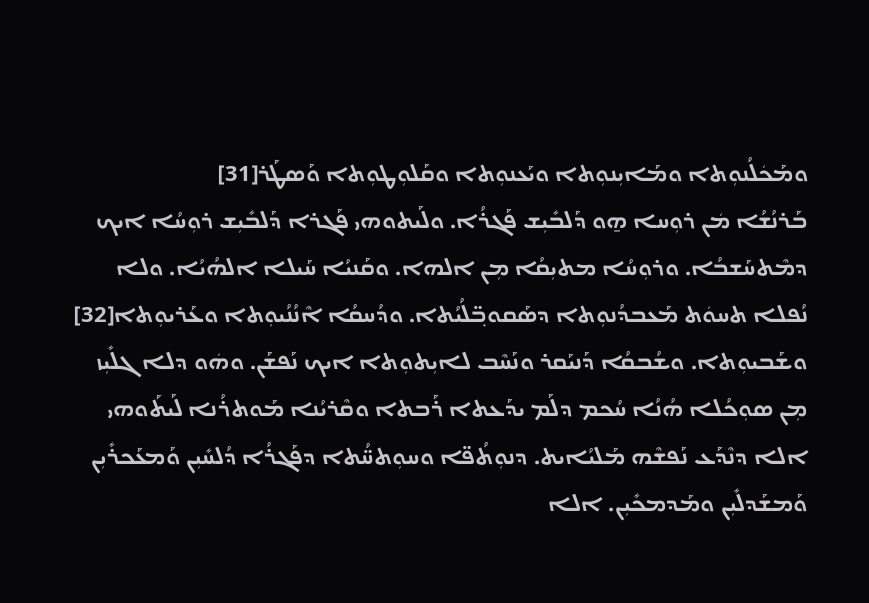ܘܡܰܟܿܠܳܢܘܼܬܐ ܘܡܰܐܝܼܢܘܼܬܐ ܘܝܰܥܢܘܼܬܐ ܘܩܰܠܘܼܛܘܼܬܐ ܘܰܣܛܰܪ[31]
ܒܰܪܢܳܫܳܐ ܡܿܢ ܪܘܼܚܐ ܗ̱ܘ ܕܰܠܒܺܝܼܫ ܦܰܓܪܳܐ. ܘܠܰܝܬܘܗܝ ܦܰܓܪܐ ܕܰܠܒܺܝܼܫ ܪܘܼܚܳܐ ܐܝܟ ܕܡܶܬܚܰܫܒܳܐ. ܘܪܘܼܚܳܐ ܡܬܝܼܩܳܐ ܡܼܢ ܐܠܗܐ. ܘܩܰܢܝܳܐ ܚܰܝܠܐ ܐܠܗܳܝܳܐ. ܘܠܐ ܢܳܦܠܐ ܬܚܘܿܬ ܡܰܥܒܕܳܢܘܼܬܐ ܕܣܰܩܘܒ݂̈ܠܳܝܳܬܐ. ܘܕܳܚܩܳܐ ܐܶܢܳܢܳܝܘܼܬܐ ܘܥܰܪܝܘܼܬܐ[32] ܘܫܰܒܝܘܼܬܐ. ܘܫܳܒܩܳܐ ܕܰܢܝܰܩܪ ܘܢܰܚܶܒ ܠܐܝܼܬܘܼܬܐ ܐܝܟ ܢܰܦܫܰܢ. ܘܗܿܘ ܕܠܐ ܓܠܺܝܼܙ ܡܼܢ ܣܘܼܟܳܠܐ ܗܳܢܳܐ ܚܳܟܡ ܕܠܰܡ ܝܕܰܥܬܐ ܪܰܒܬܐ ܘܩܶܪܝܳܢܐ ܡܰܘܬܪܳܢܐ ܠܰܝܬܰܘܗܝ ܐܠܐ ܕܢܶܕܰܥ ܢܰܦܫܶܗ ܡܰܠܝܳܐܝܬ. ܕܢܘܼܬܳܦ̈ܐ ܘܚܘܼܬܚ̈ܳܬܐ ܕܦܰܓܪܳܐ ܕܳܠܚܺܝܼܢ ܘܰܡܥܰܟܪܺܝܼܢ ܘܰܡܫܰܕܠܺܝܼܢ ܘܡܰܕܡܟܺܝܼܢ. ܐܠܐ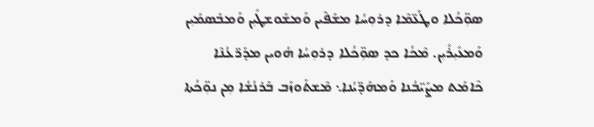ܣܘܼ̈ܟܳܠܐ ܘܛܰܥ̈ܡܶܐ ܕܪܘܼܚܳܐ ܡܫܰܦܶܝܢ ܘܰܡܫܰܘܫܛܺܝܼܢ ܘܰܡܒܰܣܡܺܝܼܢ ܘܰܡܥܺܝܼܪܺܝܼܢ. ܡܶܟܳܐ ܟܕ ܣܘܼ̈ܟܳܠܐ ܕܪܘܼܚܳܐ ܗܳܘܝܢ ܡܕܰܪ̈ܥܳܢܶܐ ܟܶܐܡܰܬ ܡܨܰܝ̈ܒܳܢܐ ܘܰܡܗܰܕ̈ܝܳܢܐ܆ ܡܶܫܬܰܘܙܰܒ ܒܰܪܢܳܫܳܐ ܡܼܢ ܢܘܼ̈ܟܳܬܐ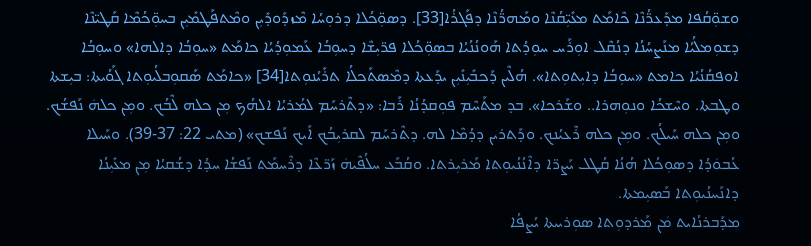ܘܫܘܼ̈ܩܳܦܐ ܡܕܰܥܪ̈ܳܢܶܐ ܟܶܐܡܰܬ ܡܥܺܝܼ̈ܩܳܢܶܐ ܘܡܰܗܪ̈ܳܢܶܐ ܕܦܰܓܪܳܐ[33]. ܕܣܘܼ̈ܟܳܠܐ ܕܪܘܼܚܳܐ ܡܶܙܕܰܘܕܺܝܼܢ ܘܡܶܬܦܰܛܡܺܝܼܢ ܒܚܘܼ̈ܟܳܡܶܐ ܩܰܛܝ̈ܢܶܐ ܕܫܘܼܡܠܳܝܳܐ ܡܢܰܨܚܳܢܳܐ ܕܢܳܩܶܠ ܐܘܼܪܰܚ ܚܘܼܕܳܬܐ ܗܰܘܢܳܢܳܝܳܐ ܒܣܘܼ̈ܟܳܠܐ ܦܪ̈ܝܼܫܶܐ ܕܚܘܼܒܳܐ ܥܰܡܘܼܕܳܝܳܐ ܟܐܡܰܬ «ܚܘܼܒܳܐ ܕܐܠܗܐ» ܘܚܘܼܒܳܐ ܐܘܦܩܳܢܳܝܳܐ ܟܐܡܬ «ܚܘܼܒܳܐ ܕܐܝܼܬܘܼܬܐ». ܗܳܠܶܝܢ ܕܰܟܒܺܝܼܢܺܝܼܢ ܝܕܰܥܬܐ ܕܡܶܣܬܰܟܠܳܐ ܬܪܰܝܳܢܘܼܬܐ[34] «ܟܐܡܰܬ ܣܰܩܘܼܒܠܳܝܘܼܬܐ ܓܰܘܳܝܬܐ: ܒܝܼܫܬܐ ܘܛܒܬܐ. ܘܚܶܫܟܳܐ ܘܢܘܼܗܪܐ.. ܘܫܰܪܟܐ». ܒܕ ܡܬܰܚܶܡ ܦܘܼܩܕܳܢܳܐ ܪܰܒܐ: «ܕܬܶܪܚܰܡ ܠܡܳܪܝܳܐ ܐܠܗܳܟ ܡܼܢ ܟܠܗ ܠܶܒܳܟ. ܘܡܼܢ ܟܠܗܿ ܢܰܦܫܳܟ. ܘܡܼܢ ܟܠܗ ܚܰܝܠܳܟ. ܘܡܼܢ ܟܠܗ ܪܶܥܝܳܢܟ. ܘܕܰܬܪܝܢ ܕܕܳܡܶܐ ܠܗ. ܕܬܶܪܚܰܡ ܠܩܪܝܼܒܳܟ ܐܰܝܟ ܢܰܦܫܟ» (ܡܬܝ 22: 37-39). ܘܚܰܝܠܐ ܥܳܒܘܿܕܳܐ ܕܣܘܼܟܳܠܐ ܗܳܢܳܐ ܩܳܛܠ ܝܰܨܪ̈ܐ ܕܐܶܢܳܢܳܝܘܼܬܐ ܡܰܪܝܼܪܬܐ. ܘܩܳܒܰܥ ܚܠܳܦܶܝܗܿ ܙܰܪ̈ܥܶܐ ܕܪܶܚܡܰܬ ܢܰܦܫܳܐ ܚܕܳܐ ܕܫܳܩܝܳܐ ܡܼܢ ܡܥܺܝܼܢܳܐ ܕܐܢܰܚܢܳܝܘܼܬܐ ܒܰܣܝܼܡܬܐ.
ܡܕܰܒܪܢܳܐܝܬ ܡܿܢ ܡܰܪܕܘܼܬܐ ܣܘܼܪܝܝܬܐ ܝܳܨܦܳܐ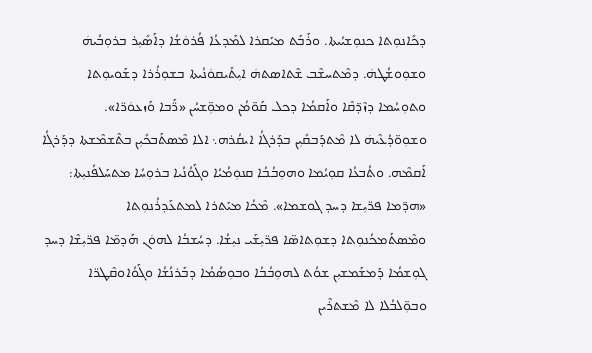ܕܟܺܐܢܘܼܬܐ ܟܢܘܼܫܝܳܝܬܐ. ܘܪܰܒܰܬ ܡܝܰܩܪܐ ܠܡܰܕܥܳܐ ܦܳܪܘܿܫܳܐ ܕܐܰܣܺܝܼܪ ܒܪܘܼܒܳܝܗܿ ܘܫܘܼܘܫܳܛܗܿ. ܕܡܶܬܚܫܶܒ ܫܶܬܐܣܬܗܿ ܐܝܼܬܺܝܩܘܿܢܳܝܬܐ ܒܫܘܼܪܳܪܐ ܕܫܰܘܝܘܼܬܐ ܘܬܘܼܚܳܡܐ ܕܙܶܕ̈ܩܶܐ ܘܐܰܩܡܳܐ ܕܟܠ ܩܰܘ̈ܡܳܢ ܘܡܘܼ̈ܫܚܳܢ «ܪ̈ܰܒܐ ܘܰܙܥܘܿܪ̈ܐ». ܘܫܘܼܘ̈ܕܳܥܶܝܗܿ ܠܐ ܡܶܬܕܰܒܩܺܝܼܢ ܒܕܰܪܓܳܐ ܐܝܩܳܪܗ܆ ܐܠܐ ܡܶܣܬܰܒܟܺܝܼܢ ܒܬܶܫܡܶܫܬܐ ܕܕܰܪܓܳܐ ܐܰܩܡܶܗ. ܘܬܳܒܥܳܐ ܩܘܼܝܳܡܐ ܘܗܘܼܒܳܒܳܐ ܩܢܘܼܡܳܝܳܐ ܘܓܰܘܳܢܳܝܐ ܒܪܘܼܚܳܐ ܡܬܚܰܠܦܳܢܝܼܬܐ: «ܗܕ̈ܡܐ ܦܪ̈ܝܼܫܐ ܕܚܕ ܓܘܫܡܐ». ܡܶܟܳܐ ܡܝܰܬܪܐ ܠܡܬܥܰܕܪܳܢܘܼܬܐ ܘܡܶܣܬܰܡܟܳܢܘܼܬܐ ܕܫܘܼܬܐܣ̈ܐ ܦܪ̈ܝܼܫܰܝ ܢܝܼܫܳܐ. ܕܚܳܫܒܳܐ ܠܗܘܿܢ ܗܰܕܡ̈ܐ ܦܪ̈ܝܼܫܶܐ ܕܚܕ ܓܘܼܫܡܳܐ ܕܰܡܫܰܡܫܝܼܢ ܫܘܳܬ ܠܗܘܼܒܳܒܳܐ ܘܒܘܼܣܳܡܳܐ ܕܒܰܪܢܳܫܳܐ ܘܓܰܘܳܐܘܩܶܛܪ̈ܐ ܘܒܘܼ̈ܠܒܳܠܐ ܠܐ ܡܶܫܬܪܶܝܢ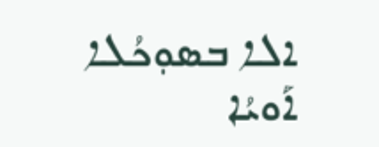ܐܠܐ ܒܣܘܼܟܳܠܐ ܐܰܘܝܳܐ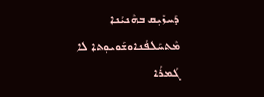ܕܰܚܙܺܝܼܩ ܒܗܶܢܝܳܢܐ ܡܶܬܚܰܠܦܳܢܐܘܫܰܘܝܘܼܬܐ ܠܐ ܓܳܡܪܳܐ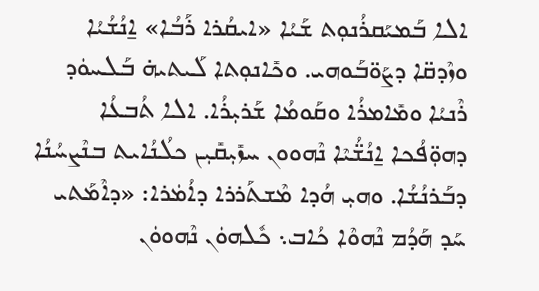ܐܠܐ ܒܰܡܝܰܩܪܳܢܘܼܬ ܫܰܝܳܐ «ܐܝܩܳܪܐ ܪܰܒܳܐ» ܐ̱ܢܳܫܳܝܳܐ ܘܙܶܕܩ̈ܐ ܕܨܰܘ̈ܒܰܘܗܝ. ܘܟܺܐܢܘܼܬܐ ܠܰܝܬܝܗ̇ ܒܰܠܚܘܿܕ ܪܶܢܝܳܐ ܘܡܺܐܡܪܳܐ ܘܩܰܘܡܳܐ ܫܰܪܝܼܪܳܐ. ܐܠܐ ܬܳܒܥܳܐ ܕܗܘܼ̈ܦܳܟܐ ܐ̱ܢܳܫ̈ܳܝܶܐ ܢܶܗܘܘܢ ܚܙܺܝܼܩܺܝܼܢ ܟܠܳܢܳܐܝܬ ܒܢܶܨܚܳܢܳܐ ܕܒܰܪܢܳܫܳܐ. ܘܗܝܼ ܗܳܕܐ ܡܶܫܬܰܪܪܐ ܕܐܳܡܿܪܐ: «ܕܐܶܡܰܬܝ ܚܰܕ ܗܰܕܳܡ ܢܶܗܘܶܐ ܟܳܐܒ܆ ܟܽܠܗܘܿܢ ܢܶܗܘܘܿܢ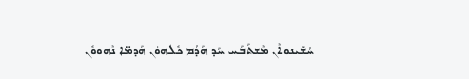ܚܳܫܺܝܢܘܐܶܢ ܡܶܫܬܰܒܰܚ ܚܰܕ ܗܰܕܳܡ ܟܽܠܗܘܿܢ ܗܰܕܡ̈ܐ ܢܶܗܘܘܽܢ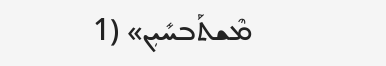ܡܶܫܬܰܒܚܺܝܼܢ» (1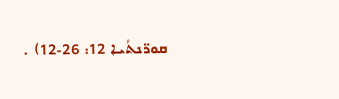ܩܘܪ̈ܢܬܳܝܐ 12: 26-12) .